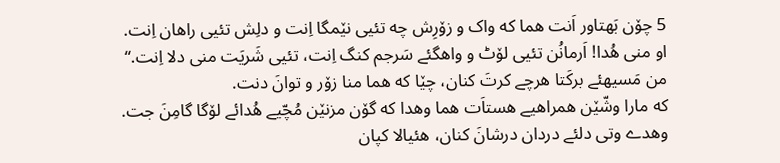5 چۆن بَهتاور اَنت هما که واک و زۆرِش چه تئیی نێمگا اِنت و دلِش تئیی راهان اِنت.
او منی هُدا! اَرمانُن تئیی لۆٹ و واهگئے سَرجم کنگ اِنت، تئیی شَریَت منی دلا اِنت.“
من مَسیهئے برکَتا هرچے کرتَ کنان، چێا که هما منا زۆر و توانَ دنت.
که مارا وشّێن همراهیے هستاَت هما وهدا که گۆن مزنێن مُچّیے هُدائے لۆگا گامِنَ جت.
وهدے وتی دلئے دردان درشانَ کنان، هئیالا کپان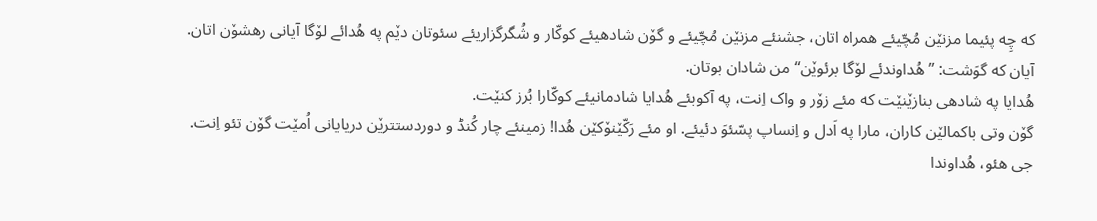که چِه پئیما مزنێن مُچّیئے همراه اتان، جشنئے مزنێن مُچّیئے و گۆن شادهیئے کوکّار و شُگرگزاریئے سئوتان دێم په هُدائے لۆگا آیانی رهشۆن اتان.
آیان که گوَشت: ”هُداوندئے لۆگا برئوێن“ من شادان بوتان.
هُدایا په شادهی بنازێنێت که مئے زۆر و واک اِنت، په آکوبئے هُدایا شادمانیئے کوکّارا بُرز کنێت.
گۆن وتی باکمالێن کاران، مارا په اَدل و اِنساپ پسّئوَ دئیئے. او مئے رَکّێنۆکێن هُدا! زمینئے چار کُنڈ و دوردستترێن دریایانی اُمێت گۆن تئو اِنت.
جی هئو، هُداوندا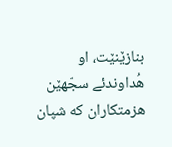بنازێنێت، او هُداوندئے سجّهێن هزمتکاران که شپان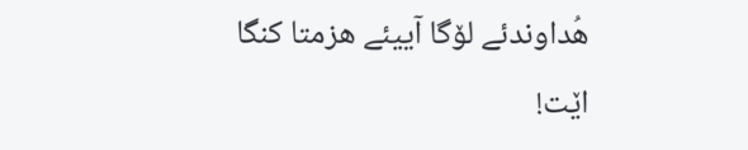هُداوندئے لۆگا آییئے هزمتا کنگا اێت!